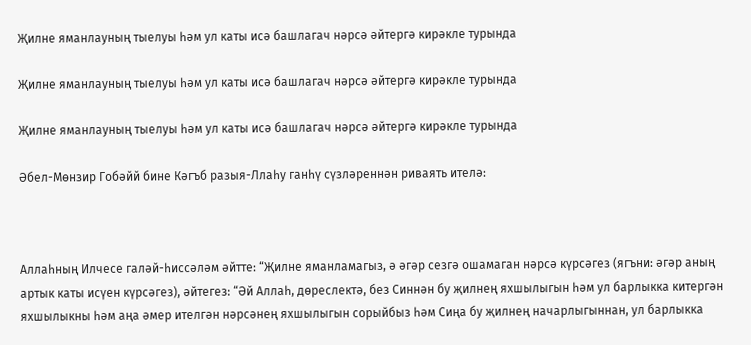Җилне яманлауның тыелуы һәм ул каты исә башлагач нәрсә әйтергә кирәкле турында

Җилне яманлауның тыелуы һәм ул каты исә башлагач нәрсә әйтергә кирәкле турында

Җилне яманлауның тыелуы һәм ул каты исә башлагач нәрсә әйтергә кирәкле турында

Әбел-Мөнзир Гобәйй бине Кәгъб разыя-Ллаһу ганһү сүзләреннән риваять ителә:



Аллаһның Илчесе галәй-һиссәләм әйтте: “Җилне яманламагыз, ә әгәр сезгә ошамаган нәрсә күрсәгез (ягъни: әгәр аның артык каты исүен күрсәгез), әйтегез: “Әй Аллаһ, дөреслектә, без Синнән бу җилнең яхшылыгын һәм ул барлыкка китергән яхшылыкны һәм аңа әмер ителгән нәрсәнең яхшылыгын сорыйбыз һәм Сиңа бу җилнең начарлыгыннан, ул барлыкка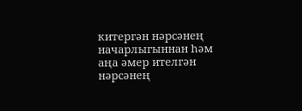китергән нәрсәнең начарлыгыннан һәм аңа әмер ителгән нәрсәнең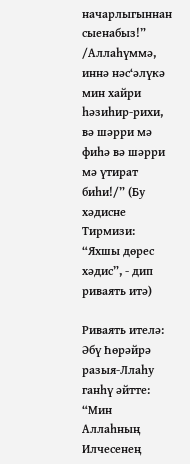начарлыгыннан сыенабыз!” /Аллаһүммә, иннә нәс‘әлүкә мин хайри һәзиһир-рихи, вә шәрри мә фиһә вә шәрри мә үтират биһи!/” (Бу хәдисне Тирмизи: “Яхшы дөрес хәдис”, - дип риваять итә)

Риваять ителә: Әбү Һөрәйрә разыя-Ллаһу ганһү әйтте: “Мин Аллаһның Илчесенең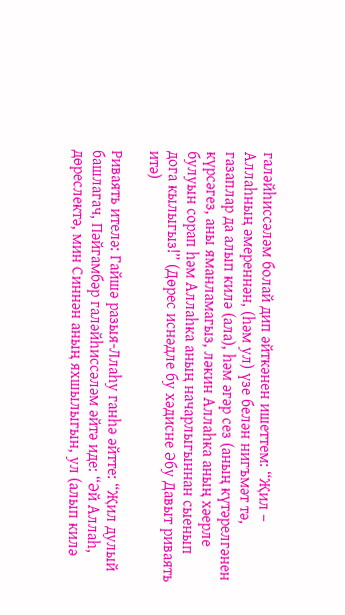галәйһиссәләм болай дип әйткәнен ишеттем: “Җил – Аллаһның әмереннән, (һәм ул) үзе белән нигъмәт тә, газаплар да алып килә (ала), һәм әгәр сез (аның күтәрелгәнен күрсәгез, аны яманламагыз, ләкин Аллаһка аның хәерле булуын сорап һәм Аллаһка аның начарлыгыннан сыенып дога кылыгыз!” (Дөрес иснәдле бу хәдисне Әбу Давыт риваять итә)

Риваять ителә: Гайшә разыя-Ллаһу ганһә әйтте: “Җил дулый башлагач, Пәйгамбәр галәйһиссәләм әйтә иде: “Әй Аллаһ, дөреслектә, мин Синнән аның яхшылыгын, ул (алып килә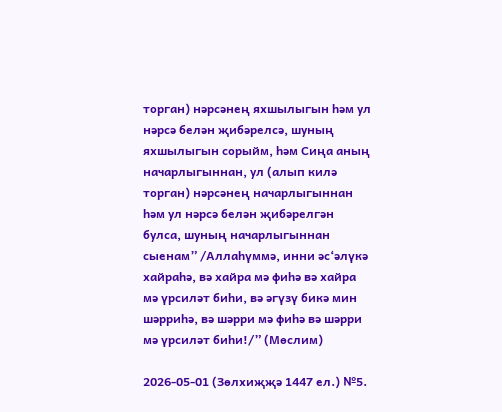торган) нәрсәнең яхшылыгын һәм ул нәрсә белән җибәрелсә, шуның яхшылыгын сорыйм, һәм Сиңа аның начарлыгыннан, ул (алып килә торган) нәрсәнең начарлыгыннан һәм ул нәрсә белән җибәрелгән булса, шуның начарлыгыннан сыенам” /Аллаһүммә, инни әс‘әлүкә хайраһә, вә хайра мә фиһә вә хайра мә үрсиләт биһи, вә әгүзү бикә мин шәрриһә, вә шәрри мә фиһә вә шәрри мә үрсиләт биһи!/” (Мөслим)

2026-05-01 (Зөлхиҗҗә 1447 ел.) №5.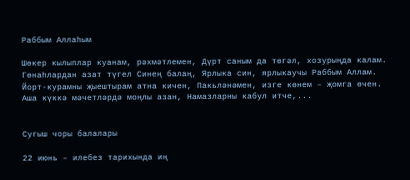Раббым Аллаһым

Шөкер кылыплар куанам, рәхмәтлемен, Дүрт саным да төгәл, хозурыңда калам. Гөнаһлардан азат түгел Синең балаң, Ярлыка син, ярлыкаучы Раббым Аллам.   Йорт-курамны җыештырам атна кичен, Пакьләнәмен, изге көнем – җомга өчен. Аша күккә мәчетләрдә моңлы азан, Намазларны кабул итче,...


Сугыш чоры балалары

22 июнь – илебез тарихында иң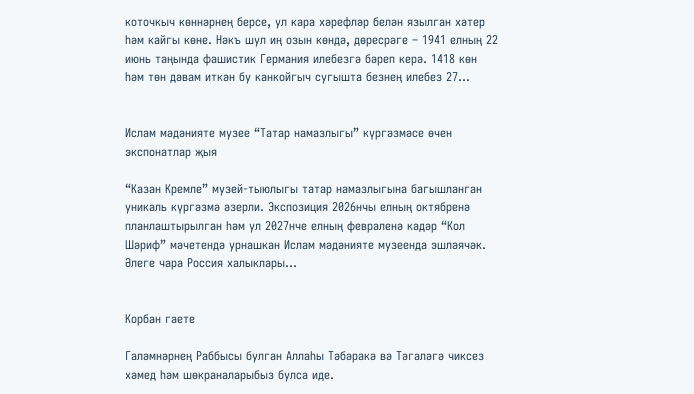коточкыч көннәрнең берсе, ул кара хәрефләр белән язылган хәтер һәм кайгы көне. Нәкъ шул иң озын көндә, дөресрәге – 1941 елның 22 июнь таңында фашистик Германия илебезгә бәреп керә. 1418 көн һәм төн дәвам иткән бу канкойгыч сугышта безнең илебез 27...


Ислам мәдәнияте музее “Татар намазлыгы” күргәзмәсе өчен экспонатлар җыя

“Казан Кремле” музей-тыюлыгы татар намазлыгына багышланган уникаль күргәзмә әзерли. Экспозиция 2026нчы елның октябренә планлаштырылган һәм ул 2027нче елның февраленә кадәр “Кол Шәриф” мәчетендә урнашкан Ислам мәдәнияте музеенда эшләячәк. Әлеге чара Россия халыклары...


Корбан гаете

Галәмнәрнең Раббысы булган Аллаһы Тәбәракә вә Тәгаләгә чиксез хәмед һәм шөкраналарыбыз булса иде.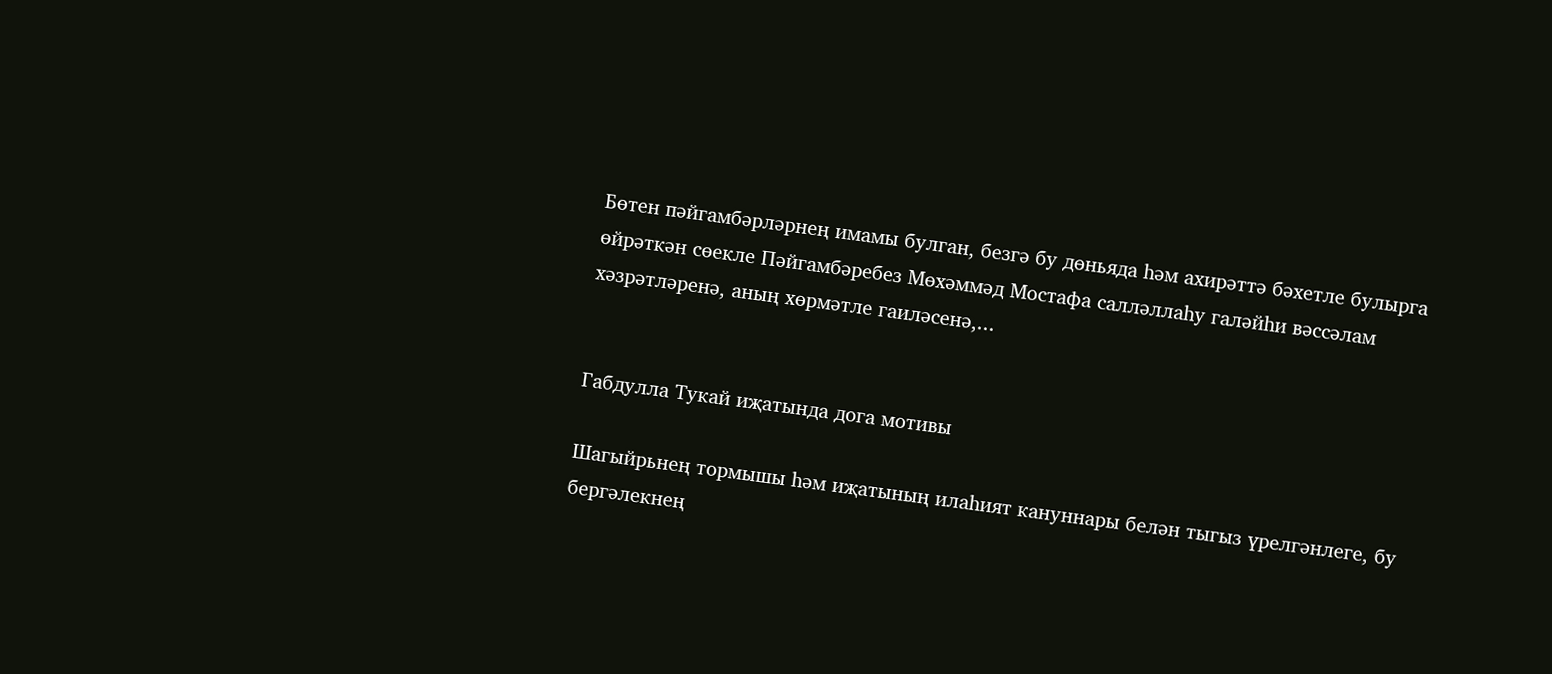Бөтен пәйгамбәрләрнең имамы булган, безгә бу дөньяда һәм ахирәттә бәхетле булырга өйрәткән сөекле Пәйгамбәребез Мөхәммәд Мостафа салләллаһу галәйһи вәссәлам хәзрәтләренә, аның хөрмәтле гаиләсенә,...


Габдулла Тукай иҗатында дога мотивы

Шагыйрьнең тормышы һәм иҗатының илаһият кануннары белән тыгыз үрелгәнлеге, бу бергәлекнең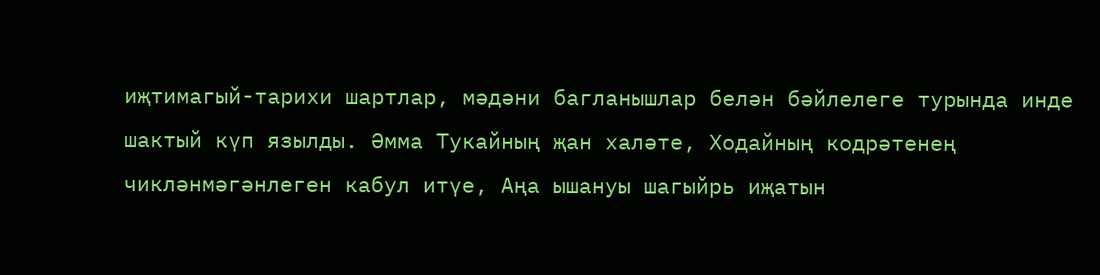иҗтимагый-тарихи шартлар, мәдәни багланышлар белән бәйлелеге турында инде шактый күп язылды. Әмма Тукайның җан халәте, Ходайның кодрәтенең чикләнмәгәнлеген кабул итүе, Аңа ышануы шагыйрь иҗатын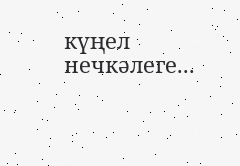күңел нечкәлеге...